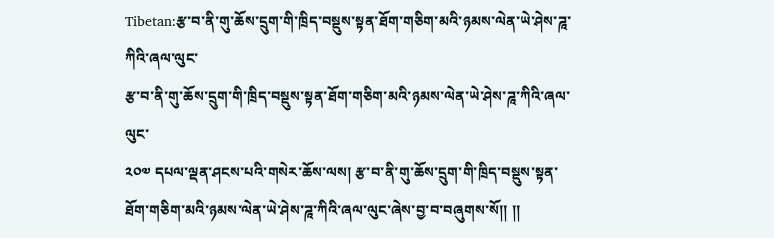Tibetan:རྩ་བ་ནི་གུ་ཆོས་དྲུག་གི་ཁྲིད་བསྡུས་སྟན་ཐོག་གཅིག་མའི་ཉམས་ལེན་ཡེ་ཤེས་ཌཱ་ཀིའི་ཞལ་ལུང་
རྩ་བ་ནི་གུ་ཆོས་དྲུག་གི་ཁྲིད་བསྡུས་སྟན་ཐོག་གཅིག་མའི་ཉམས་ལེན་ཡེ་ཤེས་ཌཱ་ཀིའི་ཞལ་ལུང་
༢༠༧ དཔལ་ལྡན་ཤངས་པའི་གསེར་ཆོས་ལས། རྩ་བ་ནི་གུ་ཆོས་དྲུག་གི་ཁྲིད་བསྡུས་སྟན་ཐོག་གཅིག་མའི་ཉམས་ལེན་ཡེ་ཤེས་ཌཱ་ཀིའི་ཞལ་ལུང་ཞེས་བྱ་བ་བཞུགས་སོ།། །།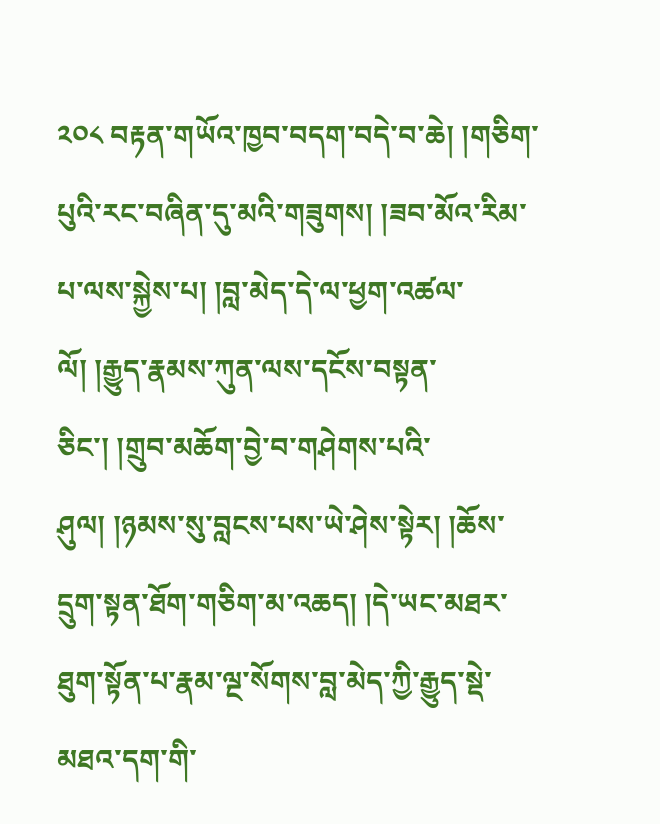༢༠༨ བརྟན་གཡོའ་ཁྱབ་བདག་བདེ་བ་ཆེ། །གཅིག་པུའི་རང་བཞིན་དུ་མའི་གཟུགས། །ཟབ་མོའ་རིམ་པ་ལས་སྐྱེས་པ། །བླ་མེད་དེ་ལ་ཕྱག་འཚལ་ལོ། །རྒྱུད་རྣམས་ཀུན་ལས་དངོས་བསྟན་ཅིང་། །གྲུབ་མཆོག་བྱེ་བ་གཤེགས་པའི་ཤུལ། །ཉམས་སུ་བླངས་པས་ཡེ་ཤེས་སྟེར། །ཆོས་དྲུག་སྟན་ཐོག་གཅིག་མ་འཆད། །དེ་ཡང་མཐར་ཐུག་སྟོན་པ་རྣམ་ལྔ་སོགས་བླ་མེད་ཀྱི་རྒྱུད་སྡེ་མཐའ་དག་གི་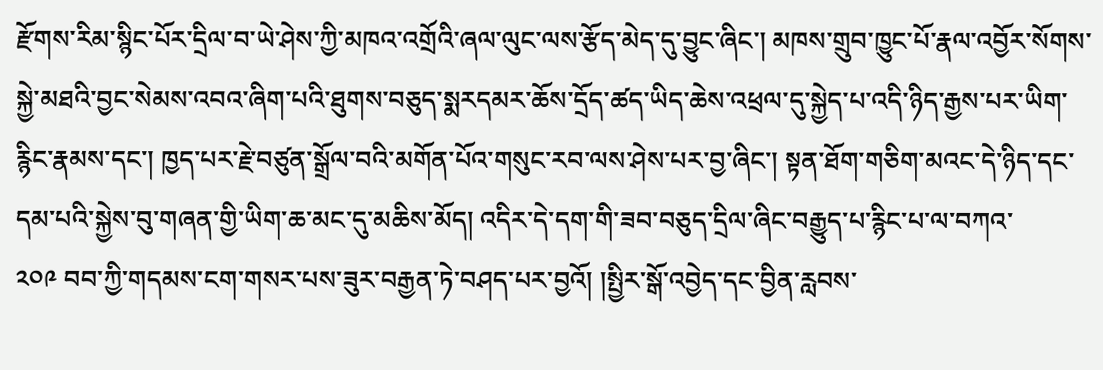རྫོགས་རིམ་སྙིང་པོར་དྲིལ་བ་ཡེ་ཤེས་ཀྱི་མཁའ་འགྲོའི་ཞལ་ལུང་ལས་རྩོད་མེད་དུ་བྱུང་ཞིང་། མཁས་གྲུབ་ཁྱུང་པོ་རྣལ་འབྱོར་སོགས་སྐྱེ་མཐའི་བྱང་སེམས་འབའ་ཞིག་པའི་ཐུགས་བཅུད་སྨརདམར་ཆོས་དྲོད་ཚད་ཡིད་ཆེས་འཕྲལ་དུ་སྐྱེད་པ་འདི་ཉིད་རྒྱས་པར་ཡིག་རྙིང་རྣམས་དང་། ཁྱད་པར་རྗེ་བཙུན་སྒྲོལ་བའི་མགོན་པོའ་གསུང་རབ་ལས་ཤེས་པར་བྱ་ཞིང་། སྟན་ཐོག་གཅིག་མའང་དེ་ཉིད་དང་དམ་པའི་སྐྱེས་བུ་གཞན་གྱི་ཡིག་ཆ་མང་དུ་མཆིས་མོད། འདིར་དེ་དག་གི་ཟབ་བཅུད་དྲིལ་ཞིང་བརྒྱུད་པ་རྙིང་པ་ལ་བཀའ་
༢༠༩ བབ་ཀྱི་གདམས་ངག་གསར་པས་ཟུར་བརྒྱན་ཏེ་བཤད་པར་བྱའོ། །སྤྱིར་སྒོ་འབྱེད་དང་བྱིན་རླབས་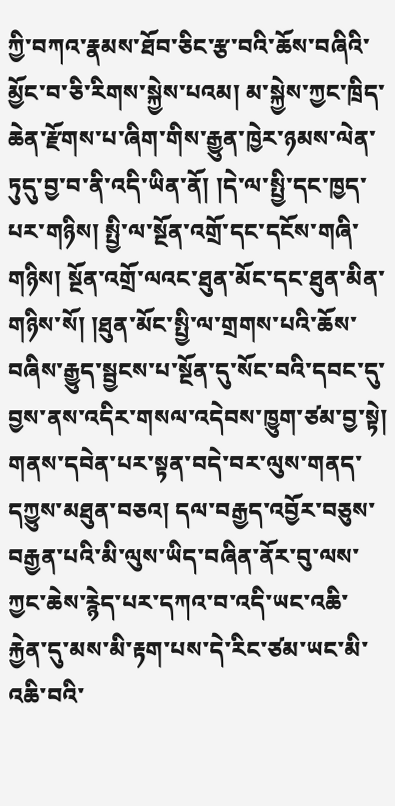ཀྱི་བཀའ་རྣམས་ཐོབ་ཅིང་རྩ་བའི་ཆོས་བཞིའི་མྱོང་བ་ཅི་རིགས་སྐྱེས་པའམ། མ་སྐྱེས་ཀྱང་ཁྲིད་ཆེན་རྫོགས་པ་ཞིག་གིས་རྒྱུན་ཁྱེར་ཉམས་ལེན་ཏུདུ་བྱ་བ་ནི་འདི་ཡིན་ནོ། །དེ་ལ་སྤྱི་དང་ཁྱད་པར་གཉིས། སྤྱི་ལ་སྔོན་འགྲོ་དང་དངོས་གཞི་གཉིས། སྔོན་འགྲོ་ལའང་ཐུན་མོང་དང་ཐུན་མིན་གཉིས་སོ། །ཐུན་མོང་སྤྱི་ལ་གྲགས་པའི་ཆོས་བཞིས་རྒྱུད་སྦྱངས་པ་སྔོན་དུ་སོང་བའི་དབང་དུ་བྱས་ནས་འདིར་གསལ་འདེབས་ཁྱུག་ཙམ་བྱ་སྟེ། གནས་དབེན་པར་སྟན་བདེ་བར་ལུས་གནད་དཀྱུས་མཐུན་བཅའ། དལ་བརྒྱད་འབྱོར་བཅུས་བརྒྱན་པའི་མི་ལུས་ཡིད་བཞིན་ནོར་བུ་ལས་ཀྱང་ཆེས་རྙེད་པར་དཀའ་བ་འདི་ཡང་འཆི་རྐྱེན་དུ་མས་མི་རྟག་པས་དེ་རིང་ཙམ་ཡང་མི་འཆི་བའི་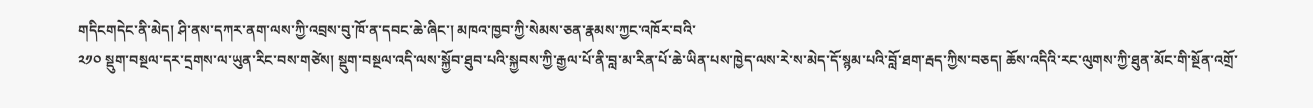གདིངགདེང་ནི་མེད། ཤི་ནས་དཀར་ནག་ལས་ཀྱི་འབྲས་བུ་ཁོ་ན་དབང་ཆེ་ཞིང་། མཁའ་ཁྱབ་ཀྱི་སེམས་ཅན་རྣམས་ཀྱང་འཁོར་བའི་
༢༡༠ སྡུག་བསྔལ་དར་དྲགས་ལ་ཡུན་རིང་བས་གཙེས། སྡུག་བསྔལ་འདི་ལས་སྐྱོབ་ཐུབ་པའི་སྐྱབས་ཀྱི་རྒྱལ་པོ་ནི་བླ་མ་རིན་པོ་ཆེ་ཡིན་པས་ཁྱེད་ལས་རེ་ས་མེད་དོ་སྙམ་པའི་བློ་ཐག་རྦད་ཀྱིས་བཅད། ཆོས་འདིའི་རང་ལུགས་ཀྱི་ཐུན་མོང་གི་སྔོན་འགྲོ་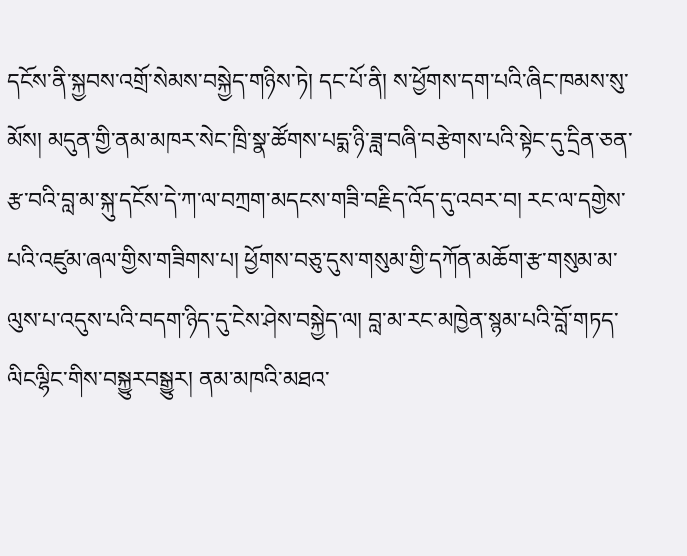དངོས་ནི་སྐྱབས་འགྲོ་སེམས་བསྐྱེད་གཉིས་ཏེ། དང་པོ་ནི། ས་ཕྱོགས་དག་པའི་ཞིང་ཁམས་སུ་མོས། མདུན་གྱི་ནམ་མཁར་སེང་ཁྲི་སྣ་ཚོགས་པདྨ་ཉི་ཟླ་བཞི་བརྩེགས་པའི་སྟེང་དུ་དྲིན་ཅན་རྩ་བའི་བླ་མ་སྐུ་དངོས་དེ་ཀ་ལ་བཀྲག་མདངས་གཟི་བརྗིད་འོད་དུ་འབར་བ། རང་ལ་དགྱེས་པའི་འཛུམ་ཞལ་གྱིས་གཟིགས་པ། ཕྱོགས་བཅུ་དུས་གསུམ་གྱི་དཀོན་མཆོག་རྩ་གསུམ་མ་ལུས་པ་འདུས་པའི་བདག་ཉིད་དུ་ངེས་ཤེས་བསྐྱེད་ལ། བླ་མ་རང་མཁྱེན་སྙམ་པའི་བློ་གཏད་ལིངལྷིང་གིས་བསྐྱུརབསྒྱུར། ནམ་མཁའི་མཐའ་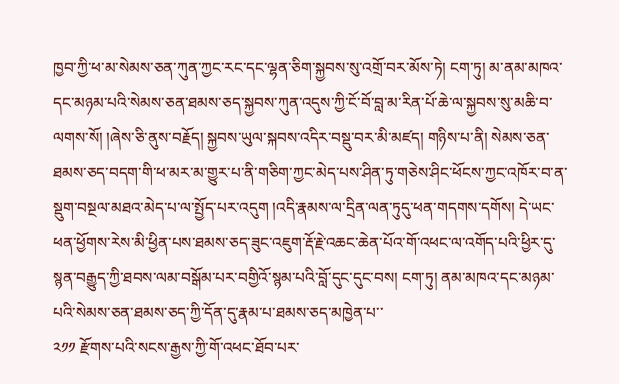ཁྱབ་ཀྱི་ཕ་མ་སེམས་ཅན་ཀུན་ཀྱང་རང་དང་ལྷན་ཅིག་སྐྱབས་སུ་འགྲོ་བར་མོས་ཏེ། ངག་ཏུ། མ་ནམ་མཁའ་དང་མཉམ་པའི་སེམས་ཅན་ཐམས་ཅད་སྐྱབས་ཀུན་འདུས་ཀྱི་ངོ་བོ་བླ་མ་རིན་པོ་ཆེ་ལ་སྐྱབས་སུ་མཆི་བ་ལགས་སོ། །ཞེས་ཅི་ནུས་བརྗོད། སྐྱབས་ཡུལ་སྐབས་འདིར་བསྡུ་བར་མི་མཛད། གཉིས་པ་ནི། སེམས་ཅན་ཐམས་ཅད་བདག་གི་ཕ་མར་མ་གྱུར་པ་ནི་གཅིག་ཀྱང་མེད་པས་ཤིན་ཏུ་གཅེས་ཤིང་ཕོངས་ཀྱང་འཁོར་བ་ན་སྡུག་བསྔལ་མཐའ་མེད་པ་ལ་སྤྱོད་པར་འདུག །འདི་རྣམས་ལ་དྲིན་ལན་ཏུདུ་ཕན་གདགས་དགོས། དེ་ཡང་ཕན་ཕྱོགས་རེས་མི་ཕྱིན་པས་ཐམས་ཅད་ཟུང་འཇུག་རྡོ་རྗེ་འཆང་ཆེན་པོའ་གོ་འཕང་ལ་འགོད་པའི་ཕྱིར་དུ་སྙན་བརྒྱུད་ཀྱི་ཐབས་ལམ་བསྒོམ་པར་བགྱིའོ་སྙམ་པའི་བློ་དུང་དུང་བས། ངག་ཏུ། ནམ་མཁའ་དང་མཉམ་པའི་སེམས་ཅན་ཐམས་ཅད་ཀྱི་དོན་དུ་རྣམ་པ་ཐམས་ཅད་མཁྱེན་པ་་
༢༡༡ རྫོགས་པའི་སངས་རྒྱས་ཀྱི་གོ་འཕང་ཐོབ་པར་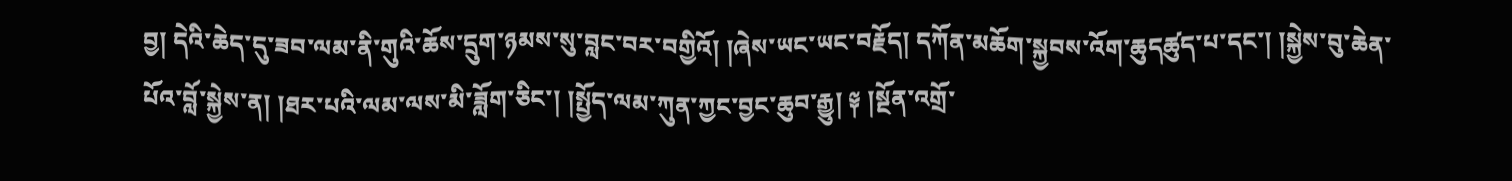བྱ། དེའི་ཆེད་དུ་ཟབ་ལམ་ནི་གུའི་ཆོས་དྲུག་ཉམས་སུ་བླང་བར་བགྱིའོ། །ཞེས་ཡང་ཡང་བརྗོད། དཀོན་མཆོག་སྐྱབས་འོག་ཆུདཚུད་པ་དང་། །སྐྱེས་བུ་ཆེན་པོའ་བློ་སྐྱེས་ན། །ཐར་པའི་ལམ་ལས་མི་ཟློག་ཅིང་། །སྤྱོད་ལམ་ཀུན་ཀྱང་བྱང་ཆུབ་རྒྱུ། ༈ །སྔོན་འགྲོ་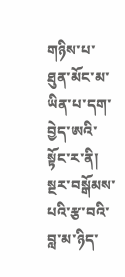གཉིས་པ་ཐུན་མོང་མ་ཡིན་པ་དག་བྱེད་ཨའི་སྟོང་ར་ནི། སྔར་བསྒོམས་པའི་རྩ་བའི་བླ་མ་ཉིད་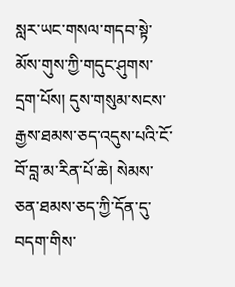སླར་ཡང་གསལ་གདབ་སྟེ་མོས་གུས་ཀྱི་གདུང་ཤུགས་དྲག་པོས། དུས་གསུམ་སངས་རྒྱས་ཐམས་ཅད་འདུས་པའི་ངོ་བོ་བླ་མ་རིན་པོ་ཆེ། སེམས་ཅན་ཐམས་ཅད་ཀྱི་དོན་དུ་བདག་གིས་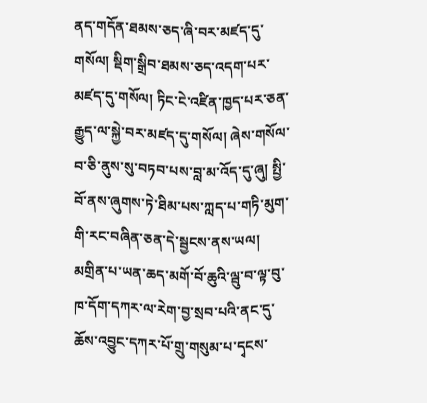ནད་གདོན་ཐམས་ཅད་ཞི་བར་མཛད་དུ་གསོལ། སྡིག་སྒྲིབ་ཐམས་ཅད་འདག་པར་མཛད་དུ་གསོལ། ཏིང་ངེ་འཛིན་ཁྱད་པར་ཅན་རྒྱུད་ལ་སྐྱེ་བར་མཛད་དུ་གསོལ། ཞེས་གསོལ་བ་ཅི་ནུས་སུ་བཏབ་པས་བླ་མ་འོད་དུ་ཞུ། སྤྱི་བོ་ནས་ཞུགས་ཏེ་ཐིམ་པས་ཀླད་པ་གཏི་མུག་གི་རང་བཞིན་ཅན་དེ་སྦྱངས་ནས་ཡལ། མགྲིན་པ་ཡན་ཆད་མགོ་བོ་ཆུའི་ལྦུ་བ་ལྟ་བུ་ཁ་དོག་དཀར་ལ་རེག་བྱ་སྲབ་པའི་ནང་དུ་ཆོས་འབྱུང་དཀར་པོ་གྲུ་གསུམ་པ་དྭངས་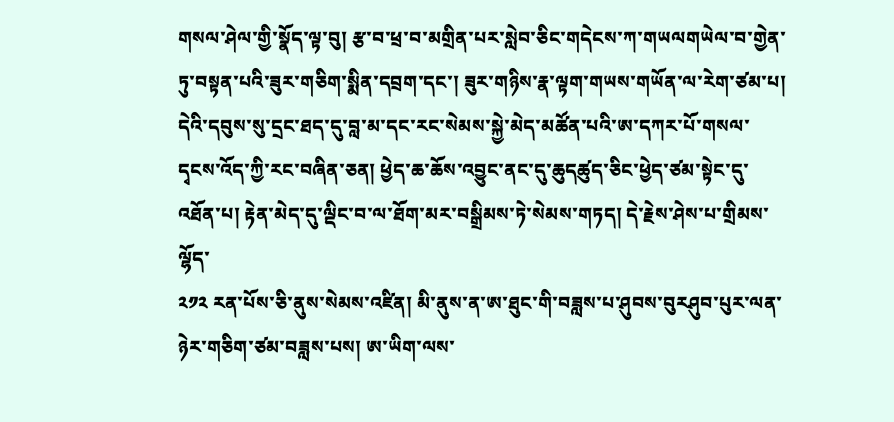གསལ་ཤེལ་གྱི་སྣོད་ལྟ་བུ། རྩ་བ་ཕྲ་བ་མགྲིན་པར་སླེབ་ཅིང་གདེངས་ཀ་གཡལགཡེལ་བ་གྱེན་ཏུ་བསྟན་པའི་ཟུར་གཅིག་སྨིན་དབྲག་དང་། ཟུར་གཉིས་རྣ་ལྟག་གཡས་གཡོན་ལ་རེག་ཙམ་པ། དེའི་དབུས་སུ་དྲང་ཐད་དུ་བླ་མ་དང་རང་སེམས་སྐྱེ་མེད་མཚོན་པའི་ཨ་དཀར་པོ་གསལ་དྭངས་འོད་ཀྱི་རང་བཞིན་ཅན། ཕྱེད་ཆ་ཆོས་འབྱུང་ནང་དུ་ཆུདཚུད་ཅིང་ཕྱེད་ཙམ་སྟེང་དུ་འཐོན་པ། རྟེན་མེད་དུ་ལྡིང་བ་ལ་ཐོག་མར་བསྒྲིམས་ཏེ་སེམས་གཏད། དེ་རྗེས་ཤེས་པ་གྲིམས་ལྷོད་
༢༡༢ རན་པོས་ཅི་ནུས་སེམས་འཛིན། མི་ནུས་ན་ཨ་ཐུང་གི་བཟླས་པ་ཤུབས་བུརཤུབ་པུར་ལན་ཉེར་གཅིག་ཙམ་བཟླས་པས། ཨ་ཡིག་ལས་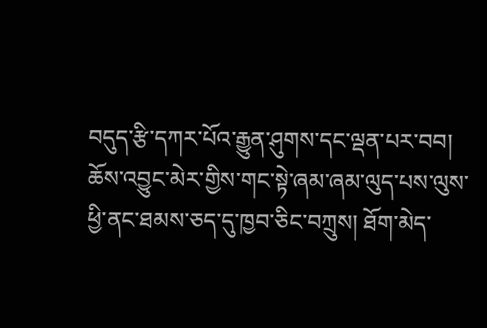བདུད་རྩི་དཀར་པོའ་རྒྱུན་ཤུགས་དང་ལྡན་པར་བབ། ཆོས་འབྱུང་མེར་གྱིས་གང་སྟེ་ཞམ་ཞམ་ལུད་པས་ལུས་ཕྱི་ནང་ཐམས་ཅད་དུ་ཁྱབ་ཅིང་བཀྲུས། ཐོག་མེད་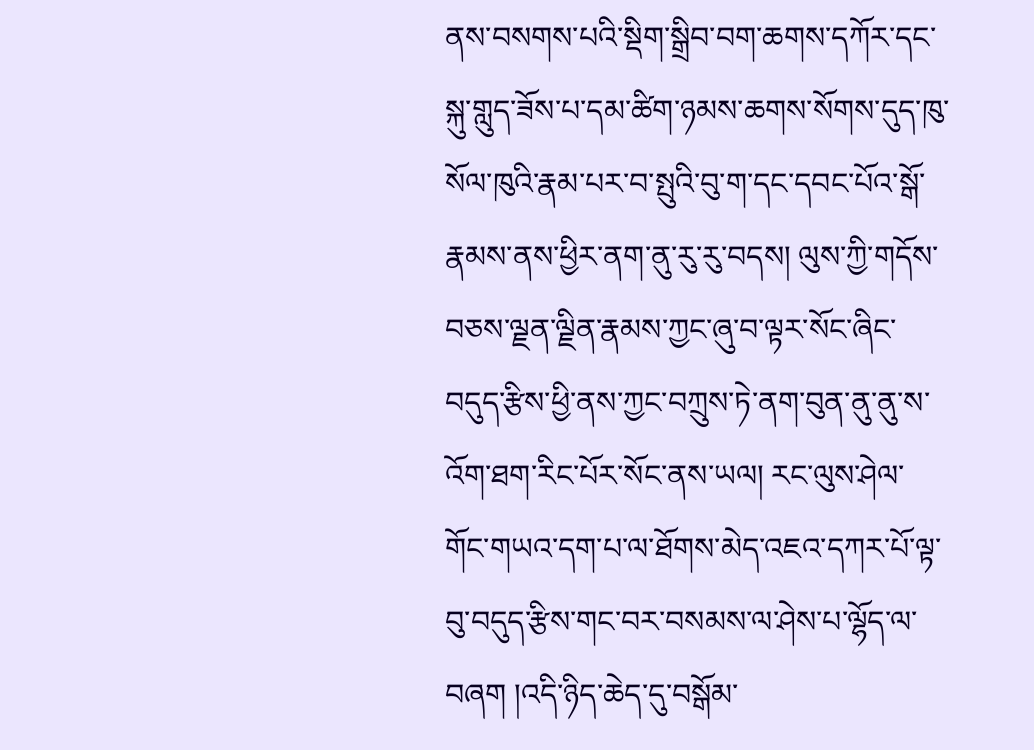ནས་བསགས་པའི་སྡིག་སྒྲིབ་བག་ཆགས་དཀོར་དང་སྐུ་གླུད་ཟོས་པ་དམ་ཚིག་ཉམས་ཆགས་སོགས་དུད་ཁུ་སོལ་ཁུའི་རྣམ་པར་བ་སྤུའི་བུ་ག་དང་དབང་པོའ་སྒོ་རྣམས་ནས་ཕྱིར་ནག་ནུ་རུ་རུ་བདས། ལུས་ཀྱི་གདོས་བཅས་ལྗན་ལྗིན་རྣམས་ཀྱང་ཞུ་བ་ལྟར་སོང་ཞིང་བདུད་རྩིས་ཕྱི་ནས་ཀྱང་བཀྲུས་ཏེ་ནག་བུན་ནུ་ནུ་ས་འོག་ཐག་རིང་པོར་སོང་ནས་ཡལ། རང་ལུས་ཤེལ་གོང་གཡའ་དག་པ་ལ་ཐོགས་མེད་འཇའ་དཀར་པོ་ལྟ་བུ་བདུད་རྩིས་གང་བར་བསམས་ལ་ཤེས་པ་ལྷོད་ལ་བཞག །འདི་ཉིད་ཆེད་དུ་བསྒོམ་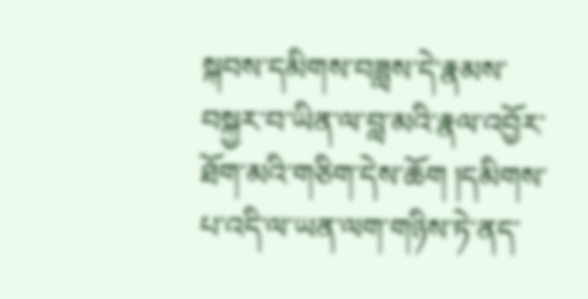སྐབས་དམིགས་བཟླས་དེ་རྣམས་བསྐྱར་བ་ཡིན་ལ་བླ་མའི་རྣལ་འབྱོར་ཐོག་མའི་གཅིག་དེས་ཆོག །དམིགས་པ་འདི་ལ་ཡན་ལག་གཉིས་ཏེ་ནད་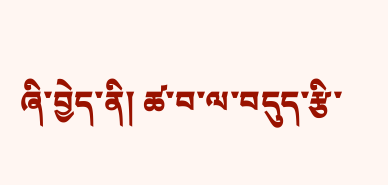ཞི་བྱེད་ནི། ཚ་བ་ལ་བདུད་རྩི་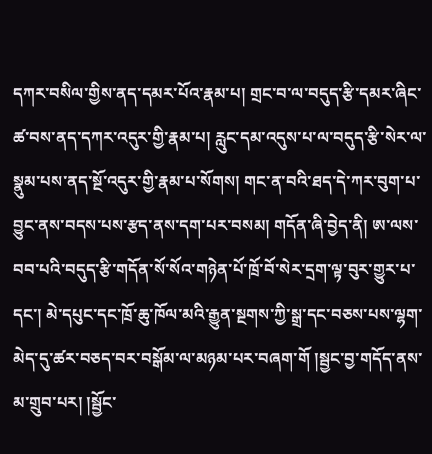དཀར་བསིལ་གྱིས་ནད་དམར་པོའ་རྣམ་པ། གྲང་བ་ལ་བདུད་རྩི་དམར་ཞིང་ཚ་བས་ནད་དཀར་འདུར་གྱི་རྣམ་པ། རླུང་དམ་འདུས་པ་ལ་བདུད་རྩི་སེར་ལ་སྣུམ་པས་ནད་སྔོ་འདུར་གྱི་རྣམ་པ་སོགས། གང་ན་བའི་ཐད་དེ་ཀར་བུག་པ་བྱུང་ནས་བདས་པས་རྩད་ནས་དག་པར་བསམ། གདོན་ཞི་བྱེད་ནི། ཨ་ལས་བབ་པའི་བདུད་རྩི་གདོན་སོ་སོའ་གཉེན་པོ་ཁྲོ་བོ་སེར་དྲག་ལྟ་བུར་གྱུར་པ་དང་། མེ་དཔུང་དང་ཁྲོ་ཆུ་ཁོལ་མའི་རྒྱུན་སྔགས་ཀྱི་སྒྲ་དང་བཅས་པས་ལྷག་མེད་དུ་ཚར་བཅད་བར་བསྒོམ་ལ་མཉམ་པར་བཞག་གོ །སྦྱང་བྱ་གདོད་ནས་མ་གྲུབ་པར། །སྦྱོང་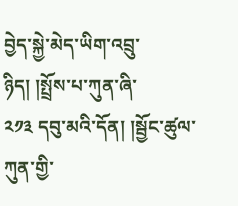བྱེད་སྐྱེ་མེད་ཡིག་འབྲུ་ཉིད། །སྤྲོས་པ་ཀུན་ཞི་
༢༡༣ དབུ་མའི་དོན། །སྦྱོང་ཚུལ་ཀུན་གྱི་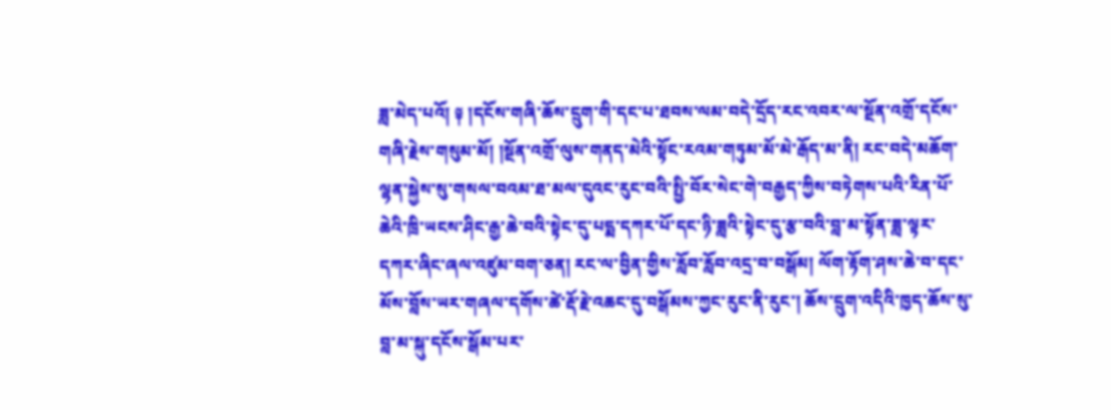ཟླ་མེད་པའོ། ༈ །དངོས་གཞི་ཆོས་དྲུག་གི་དང་པ་ཐབས་ལམ་བདེ་དྲོད་རང་འབར་ལ་སྔོན་འགྲོ་དངོས་གཞི་རྗེས་གསུམ་མོ། །སྔོན་འགྲོ་ལུས་གནད་མེའི་སྟོང་རའམ་གཏུམ་མོ་མེ་རྒོད་མ་ནི། རང་བདེ་མཆོག་ལྷན་སྐྱེས་སུ་གསལ་བའམ་ཐ་མལ་དུའང་རུང་བའི་སྤྱི་བོར་སེང་གེ་བརྒྱད་ཀྱིས་བཏེགས་པའི་རིན་པོ་ཆེའི་ཁྲི་ཡངས་ཤིང་རྒྱ་ཆེ་བའི་སྟེང་དུ་པདྨ་དཀར་པོ་དང་ཉི་ཟླའི་སྟེང་དུ་རྩ་བའི་བླ་མ་སྟོན་ཟླ་ལྟར་དཀར་ཞིང་ཞལ་འཛུམ་བག་ཅན། རང་ལ་བྱིན་གྱིས་རློབ་རློབ་འདྲ་བ་བསྒོམ། ལོག་རྟོག་ཤས་ཆེ་བ་དང་མོས་བློས་ཡར་གཞལ་དགོས་ཚེ་རྡོ་རྗེ་འཆང་དུ་བསྒོམས་ཀྱང་རུང་ནི་རུང་། ཆོས་དྲུག་འདིའི་ཁྱད་ཆོས་སུ་བླ་མ་སྐུ་དངོས་སྒོམ་པར་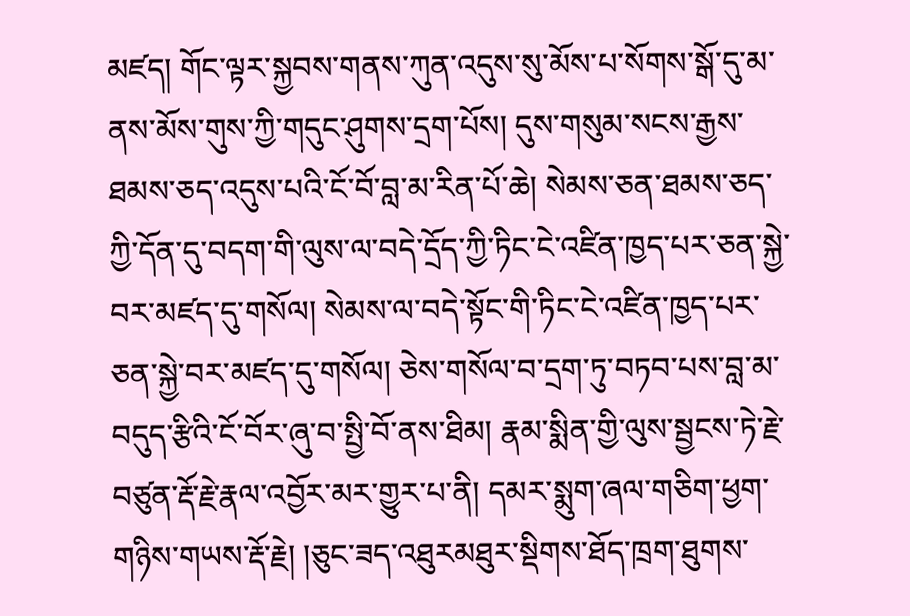མཛད། གོང་ལྟར་སྐྱབས་གནས་ཀུན་འདུས་སུ་མོས་པ་སོགས་སྒོ་དུ་མ་ནས་མོས་གུས་ཀྱི་གདུང་ཤུགས་དྲག་པོས། དུས་གསུམ་སངས་རྒྱས་ཐམས་ཅད་འདུས་པའི་ངོ་བོ་བླ་མ་རིན་པོ་ཆེ། སེམས་ཅན་ཐམས་ཅད་ཀྱི་དོན་དུ་བདག་གི་ལུས་ལ་བདེ་དྲོད་ཀྱི་ཏིང་ངེ་འཛིན་ཁྱད་པར་ཅན་སྐྱེ་བར་མཛད་དུ་གསོལ། སེམས་ལ་བདེ་སྟོང་གི་ཏིང་ངེ་འཛིན་ཁྱད་པར་ཅན་སྐྱེ་བར་མཛད་དུ་གསོལ། ཅེས་གསོལ་བ་དྲག་ཏུ་བཏབ་པས་བླ་མ་བདུད་རྩིའི་ངོ་བོར་ཞུ་བ་སྤྱི་བོ་ནས་ཐིམ། རྣམ་སྨིན་གྱི་ལུས་སྦྱངས་ཏེ་རྗེ་བཙུན་རྡོ་རྗེ་རྣལ་འབྱོར་མར་གྱུར་པ་ནི། དམར་སྨུག་ཞལ་གཅིག་ཕྱག་གཉིས་གཡས་རྡོ་རྗེ། །ཅུང་ཟད་འཐུརམཐུར་སྡིགས་ཐོད་ཁྲག་ཐུགས་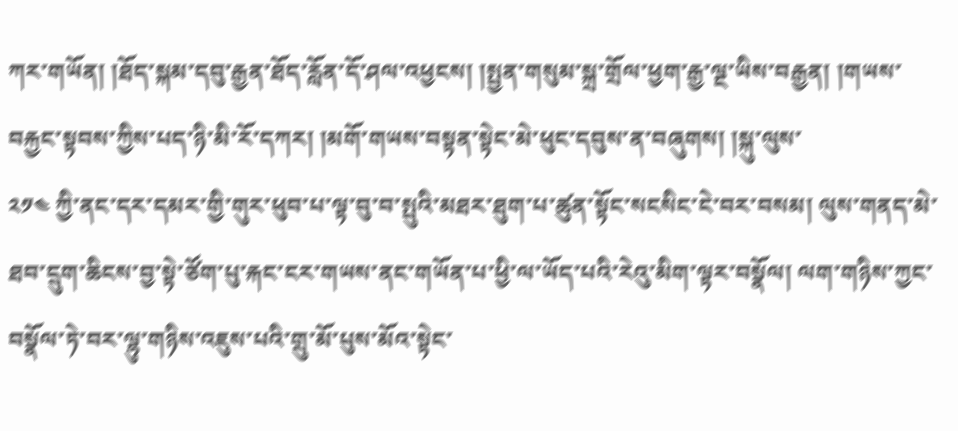ཀར་གཡོན། །ཐོད་སྐམ་དབུ་རྒྱན་ཐོད་རློན་དོ་ཤལ་འཕྱངས། །སྤྱན་གསུམ་སྐྲ་གྲོལ་ཕྱག་རྒྱ་ལྔ་ཡིས་བརྒྱན། །གཡས་བརྐྱང་སྟབས་ཀྱིས་པད་ཉི་མི་རོ་དཀར། །མགོ་གཡས་བསྟན་སྟེང་མེ་ཕུང་དབུས་ན་བཞུགས། །སྐུ་ལུས་
༢༡༤ ཀྱི་ནང་དར་དམར་གྱི་གུར་ཕུབ་པ་ལྟ་བུ་བ་སྤུའི་མཐར་ཐུག་པ་ཚུན་སྟོང་སངསིང་ངེ་བར་བསམ། ལུས་གནད་མེ་ཐབ་དྲུག་ཆིངས་བྱ་སྟེ་ཙོག་པུ་རྐང་ངར་གཡས་ནང་གཡོན་པ་ཕྱི་ལ་ཡོད་པའི་རེའུ་མིག་ལྟར་བསྣོལ། ལག་གཉིས་ཀྱང་བསྣོལ་ཏེ་བར་ལྷུ་གཉིས་འཇུས་པའི་གྲུ་མོ་པུས་མོའ་སྟེང་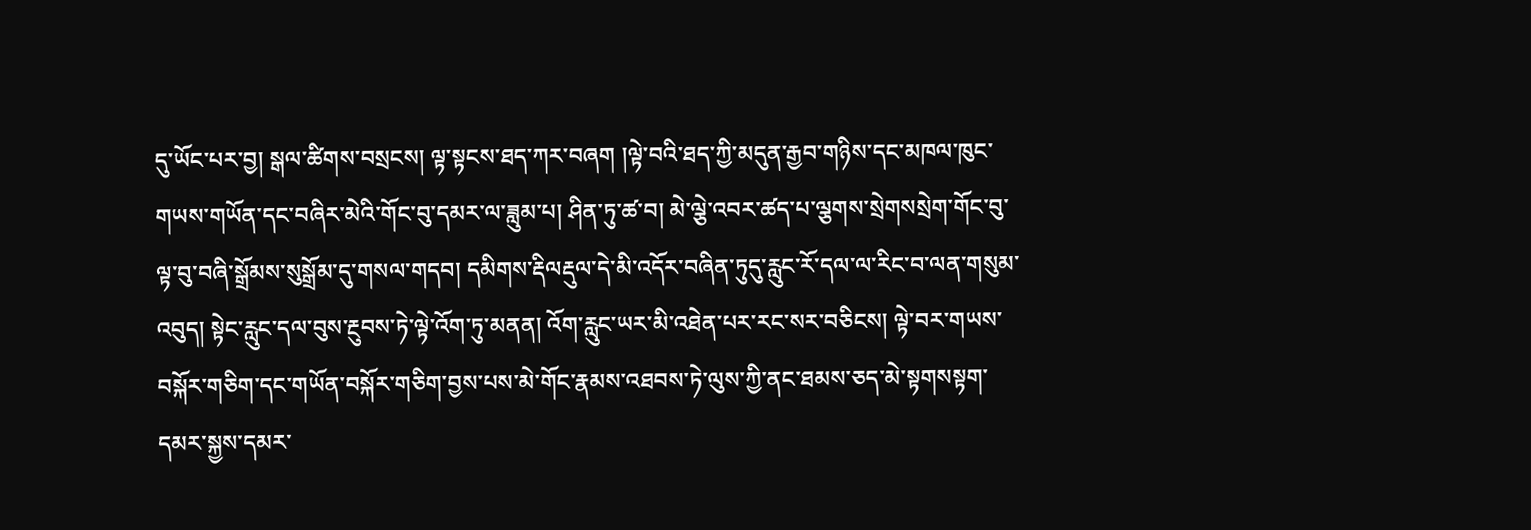དུ་ཡོང་པར་བྱ། སྒལ་ཚིགས་བསྲངས། ལྟ་སྟངས་ཐད་ཀར་བཞག །ལྟེ་བའི་ཐད་ཀྱི་མདུན་རྒྱབ་གཉིས་དང་མཁལ་ཁུང་གཡས་གཡོན་དང་བཞིར་མེའི་གོང་བུ་དམར་ལ་ཟླུམ་པ། ཤིན་ཏུ་ཚ་བ། མེ་ལྕེ་འབར་ཚད་པ་ལྕགས་སྲེགསསྲེག་གོང་བུ་ལྟ་བུ་བཞི་སྒྲོམས་སུསྒྲོམ་དུ་གསལ་གདབ། དམིགས་རྡིལརྡུལ་དེ་མི་འདོར་བཞིན་ཏུདུ་རླུང་རོ་དལ་ལ་རིང་བ་ལན་གསུམ་འབུད། སྟེང་རླུང་དལ་བུས་རྔུབས་ཏེ་ལྟེ་འོག་ཏུ་མནན། འོག་རླུང་ཡར་མི་འཐེན་པར་རང་སར་བཅིངས། ལྟེ་བར་གཡས་བསྐོར་གཅིག་དང་གཡོན་བསྐོར་གཅིག་བྱས་པས་མེ་གོང་རྣམས་འཐབས་ཏེ་ལུས་ཀྱི་ནང་ཐམས་ཅད་མེ་སྟགསསྟག་དམར་སྐྱས་དམར་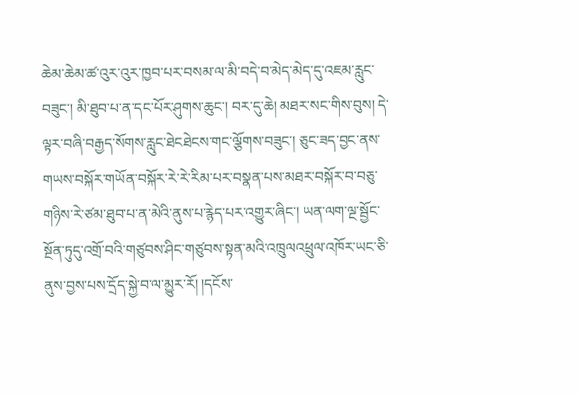ཆེམ་ཆེམ་ཚ་འུར་འུར་ཁྱབ་པར་བསམ་ལ་མི་བདེ་བ་མེད་མེད་དུ་འཇམ་རླུང་བཟུང་། མི་ཐུབ་པ་ན་དང་པོར་ཤུགས་ཆུང་། བར་དུ་ཆེ། མཐར་སང་གིས་བུས། དེ་ལྟར་བཞི་བརྒྱད་སོགས་རླུང་ཐེངཐེངས་གང་ལྕོགས་བཟུང་། ཅུང་ཟད་བྱང་ནས་གཡས་བསྐོར་གཡོན་བསྐོར་རེ་རེ་རིམ་པར་བསྣན་པས་མཐར་བསྐོར་བ་བཅུ་གཉིས་རེ་ཙམ་ཐུབ་པ་ན་མེའི་ནུས་པ་རྙེད་པར་འགྱུར་ཞིང་། ཡན་ལག་ལྔ་སྦྱོང་སྔོན་ཏུདུ་འགྲོ་བའི་གཙུབས་ཤིང་གཙུབས་སྟན་མའི་འཁྲུལའཕྲུལ་འཁོར་ཡང་ཅི་ནུས་བྱས་པས་དྲོད་སྐྱེ་བ་ལ་མྱུར་རོ། །དངོས་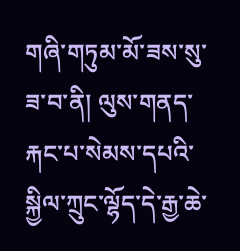གཞི་གཏུམ་མོ་ཟས་སུ་ཟ་བ་ནི། ལུས་གནད་རྐང་པ་སེམས་དཔའི་སྐྱིལ་ཀྲུང་ལྷོད་དེ་རྒྱ་ཆེ་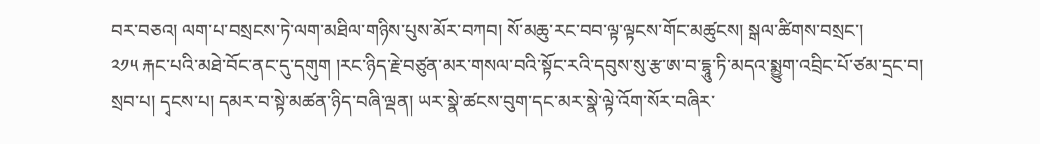བར་བཅའ། ལག་པ་བསྲངས་ཏེ་ལག་མཐིལ་གཉིས་པུས་མོར་བཀབ། སོ་མཆུ་རང་བབ་ལྟ་ལྟངས་གོང་མཚུངས། སྒལ་ཚིགས་བསྲང་།
༢༡༥ རྐང་པའི་མཐེ་བོང་ནང་དུ་དགུག །རང་ཉིད་རྗེ་བཙུན་མར་གསལ་བའི་སྟོང་རའི་དབུས་སུ་རྩ་ཨ་བ་དྷཱུ་ཏི་མདའ་སྨྱུག་འབྲིང་པོ་ཙམ་དྲང་བ། སྲབ་པ། དྭངས་པ། དམར་བ་སྟེ་མཚན་ཉིད་བཞི་ལྡན། ཡར་སྣེ་ཚངས་བུག་དང་མར་སྣེ་ལྟེ་འོག་སོར་བཞིར་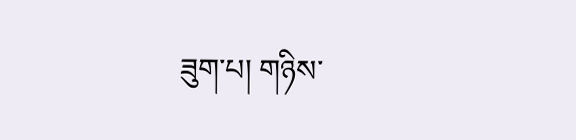ཟུག་པ། གཉིས་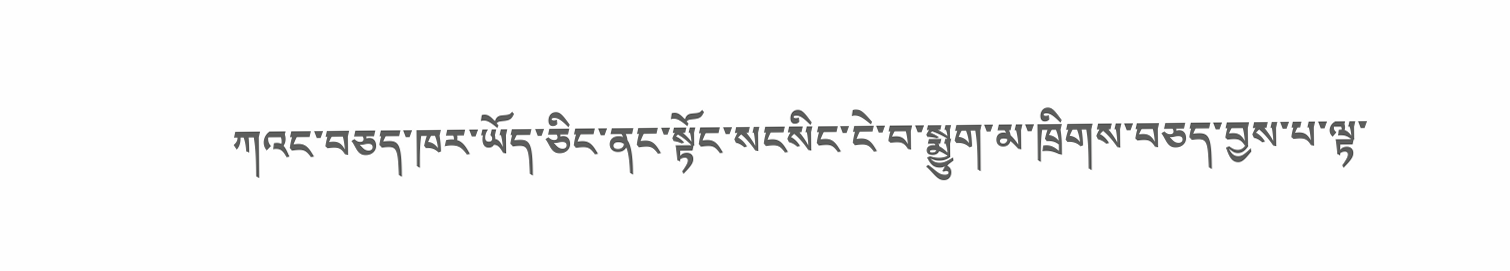ཀའང་བཅད་ཁར་ཡོད་ཅིང་ནང་སྟོང་སངསིང་ངེ་བ་སྨྱུག་མ་ཁྲིགས་བཅད་བྱས་པ་ལྟ་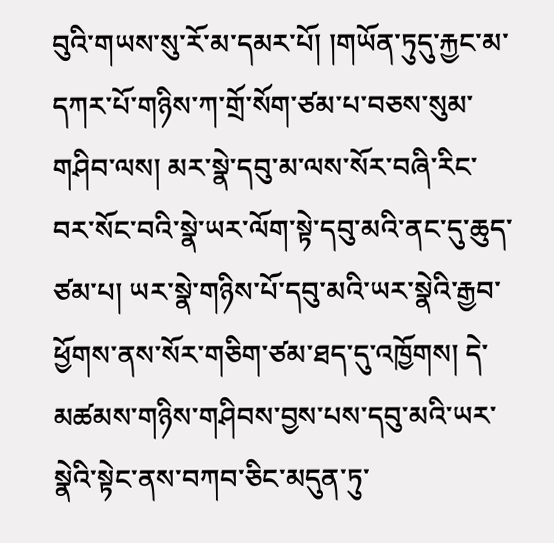བུའི་གཡས་སུ་རོ་མ་དམར་པོ། །གཡོན་ཏུདུ་རྐྱང་མ་དཀར་པོ་གཉིས་ཀ་གྲོ་སོག་ཙམ་པ་བཅས་སུམ་གཤིབ་ལས། མར་སྣེ་དབུ་མ་ལས་སོར་བཞི་རིང་བར་སོང་བའི་སྣེ་ཡར་ལོག་སྟེ་དབུ་མའི་ནང་དུ་ཆུད་ཙམ་པ། ཡར་སྣེ་གཉིས་པོ་དབུ་མའི་ཡར་སྣེའི་རྒྱབ་ཕྱོགས་ནས་སོར་གཅིག་ཙམ་ཐད་དུ་འཁྱོགས། དེ་མཚམས་གཉིས་གཤིབས་བྱས་པས་དབུ་མའི་ཡར་སྣེའི་སྟེང་ནས་བཀབ་ཅིང་མདུན་ཏུ་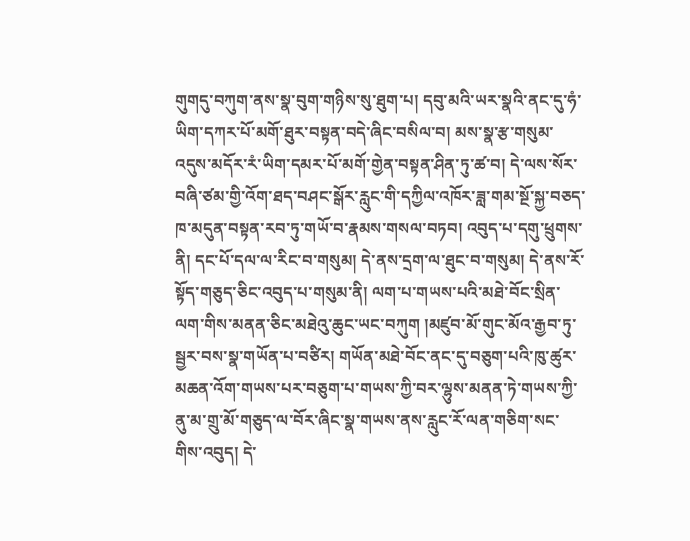གུགདུ་བཀུག་ནས་སྣ་བུག་གཉིས་སུ་ཐུག་པ། དབུ་མའི་ཡར་སྣའི་ནང་དུ་ཧཾ་ཡིག་དཀར་པོ་མགོ་ཐུར་བསྟན་བདེ་ཞིང་བསིལ་བ། མས་སྣ་རྩ་གསུམ་འདུས་མདོར་རཾ་ཡིག་དམར་པོ་མགོ་གྱེན་བསྟན་ཤིན་ཏུ་ཚ་བ། དེ་ལས་སོར་བཞི་ཙམ་གྱི་འོག་ཐད་བཤང་སྒོར་རླུང་གི་དཀྱིལ་འཁོར་ཟླ་གམ་སྔོ་སྐྱ་བཅད་ཁ་མདུན་བསྟན་རབ་ཏུ་གཡོ་བ་རྣམས་གསལ་བཏབ། འབུད་པ་དགུ་ཕྲུགས་ནི། དང་པོ་དལ་ལ་རིང་བ་གསུམ། དེ་ནས་དྲག་ལ་ཐུང་བ་གསུམ། དེ་ནས་རོ་སྟོད་གཅུད་ཅིང་འབུད་པ་གསུམ་ནི། ལག་པ་གཡས་པའི་མཐེ་བོང་སྲིན་ལག་གིས་མནན་ཅིང་མཐེའུ་ཆུང་ཡང་བཀུག །མཛུབ་མོ་གུང་མོའ་རྒྱབ་ཏུ་སྦྱར་བས་སྣ་གཡོན་པ་བཙིར། གཡོན་མཐེ་བོང་ནང་དུ་བཅུག་པའི་ཁུ་ཚུར་མཆན་འོག་གཡས་པར་བཅུག་པ་གཡས་ཀྱི་བར་ལྷུས་མནན་ཏེ་གཡས་ཀྱི་ནུ་མ་གྲུ་མོ་གཅུད་ལ་བོར་ཞིང་སྣ་གཡས་ནས་རླུང་རོ་ལན་གཅིག་སང་གིས་འབུད། དེ་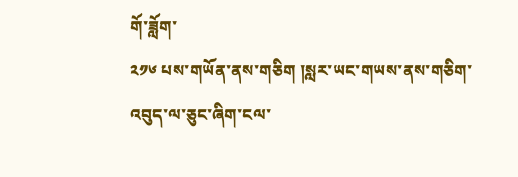གོ་ཟློག་
༢༡༦ པས་གཡོན་ནས་གཅིག །སླར་ཡང་གཡས་ནས་གཅིག་འབུད་ལ་ཅུང་ཞིག་ངལ་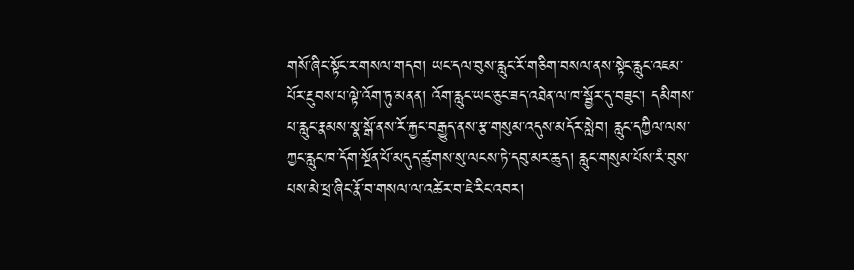གསོ་ཞིང་སྟོང་ར་གསལ་གདབ། ཡང་དལ་བུས་རླུང་རོ་གཅིག་བསལ་ནས་སྟེང་རླུང་འཇམ་པོར་རྔུབས་པ་ལྟེ་འོག་ཏུ་མནན། འོག་རླུང་ཡང་ཅུང་ཟད་འཐེན་ལ་ཁ་སྦྱོར་དུ་བཟུང་། དམིགས་པ་རླུང་རྣམས་སྣ་སྒོ་ནས་རོ་རྐྱང་བརྒྱུད་ནས་རྩ་གསུམ་འདུས་མདོར་སླེབ། རླུང་དཀྱིལ་ལས་ཀྱང་རླུང་ཁ་དོག་སྔོན་པོ་མདུད་ཚུགས་སུ་ལངས་ཏེ་དབུ་མར་ཆུད། རླུང་གསུམ་པོས་རཾ་བུས་པས་མེ་ཕྲ་ཞིང་རྣོ་བ་གསལ་ལ་འཚེར་བ་ཇེ་རིང་འབར།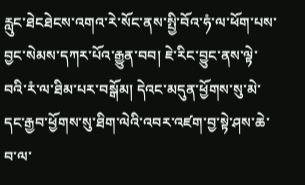རླུང་ཐེངཐེངས་འགའ་རེ་སོང་ནས་སྤྱི་བོའ་ཧཾ་ལ་ཕོག་པས་བྱང་སེམས་དཀར་པོའ་རྒྱུན་བབ། ཇེ་རིང་བྱུང་ནས་ལྟེ་བའི་རཾ་ལ་ཐིམ་པར་བསྒོམ། དེའང་མདུན་ཕྱོགས་སུ་མེ་དང་རྒྱབ་ཕྱོགས་སུ་ཐིག་ལེའི་འབར་འཛག་བྱ་སྟེ་ཤས་ཆེ་བ་ལ་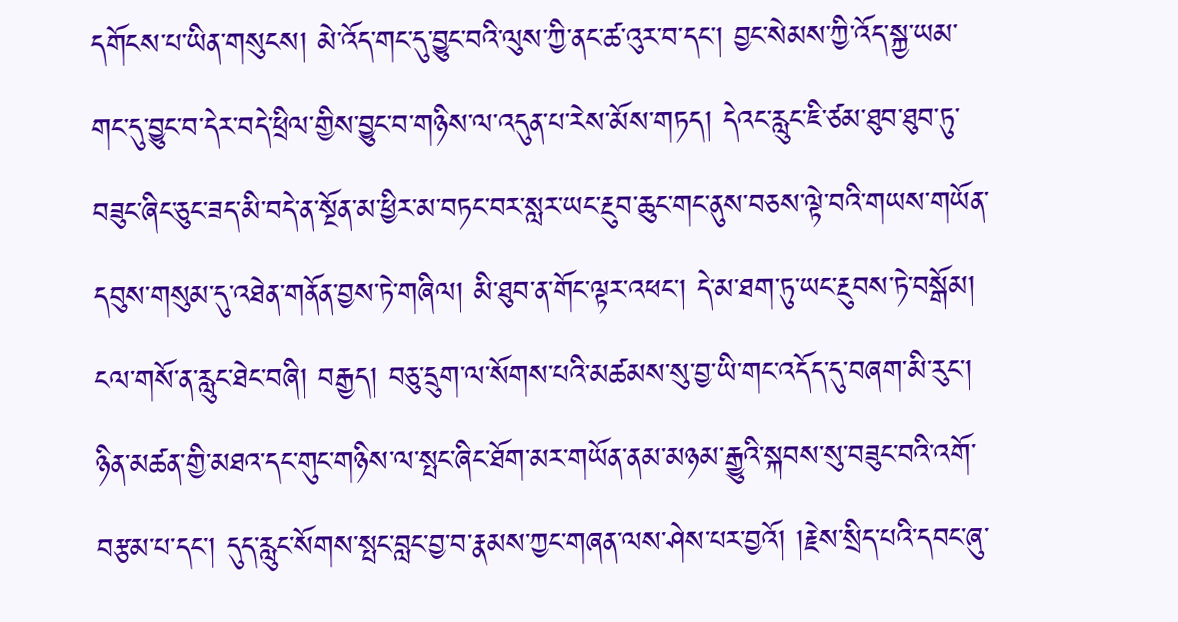དགོངས་པ་ཡིན་གསུངས། མེ་འོད་གང་དུ་བྱུང་བའི་ལུས་ཀྱི་ནང་ཚ་འུར་བ་དང་། བྱང་སེམས་ཀྱི་འོད་སྐྱ་ཡམ་གང་དུ་བྱུང་བ་དེར་བདེ་ཕྲིལ་གྱིས་བྱུང་བ་གཉིས་ལ་འདུན་པ་རེས་མོས་གཏད། དེའང་རླུང་ཇི་ཙམ་ཐུབ་ཐུབ་ཏུ་བཟུང་ཞིང་ཅུང་ཟད་མི་བདེ་ན་སྔོན་མ་ཕྱིར་མ་བཏང་བར་སླར་ཡང་རྔུབ་ཆུང་གང་ནུས་བཅས་ལྟེ་བའི་གཡས་གཡོན་དབུས་གསུམ་དུ་འཐེན་གནོན་བྱས་ཏེ་གཞིལ། མི་ཐུབ་ན་གོང་ལྟར་འཕང་། དེ་མ་ཐག་ཏུ་ཡང་རྔུབས་ཏེ་བསྒོམ། ངལ་གསོ་ན་རླུང་ཐེང་བཞི། བརྒྱད། བཅུ་དྲུག་ལ་སོགས་པའི་མཚམས་སུ་བྱ་ཡི་གང་འདོད་དུ་བཞག་མི་རུང་། ཉིན་མཚན་གྱི་མཐའ་དང་གུང་གཉིས་ལ་སྤང་ཞིང་ཐོག་མར་གཡོན་ནམ་མཉམ་རྒྱུའི་སྐབས་སུ་བཟུང་བའི་འགོ་བརྩམ་པ་དང་། དུད་རླུང་སོགས་སྤང་བླང་བྱ་བ་རྣམས་ཀྱང་གཞན་ལས་ཤེས་པར་བྱའོ། །རྗེས་སྲིད་པའི་དབང་ཞུ་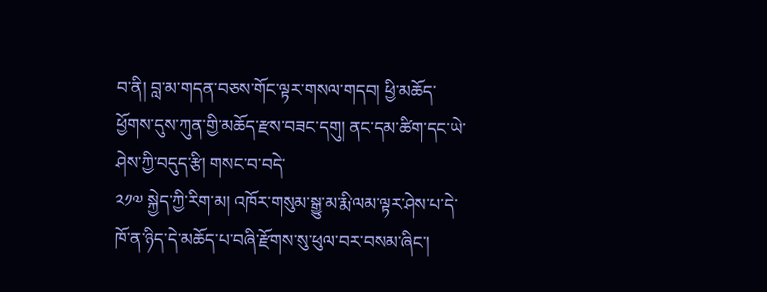བ་ནི། བླ་མ་གདན་བཅས་གོང་ལྟར་གསལ་གདབ། ཕྱི་མཆོད་ཕྱོགས་དུས་ཀུན་གྱི་མཆོད་རྫས་བཟང་དགུ། ནང་དམ་ཚིག་དང་ཡེ་ཤེས་ཀྱི་བདུད་རྩི། གསང་བ་བདེ་
༢༡༧ སྐྱེད་ཀྱི་རིག་མ། འཁོར་གསུམ་སྒྱུ་མ་རྨི་ལམ་ལྟར་ཤེས་པ་དེ་ཁོ་ན་ཉིད་དེ་མཆོད་པ་བཞི་རྫོགས་སུ་ཕུལ་བར་བསམ་ཞིང་།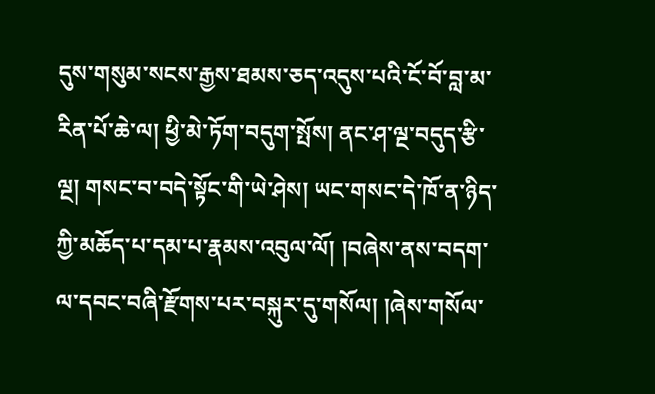དུས་གསུམ་སངས་རྒྱས་ཐམས་ཅད་འདུས་པའི་ངོ་བོ་བླ་མ་རིན་པོ་ཆེ་ལ། ཕྱི་མེ་ཏོག་བདུག་སྤོས། ནང་ཤ་ལྔ་བདུད་རྩི་ལྔ། གསང་བ་བདེ་སྟོང་གི་ཡེ་ཤེས། ཡང་གསང་དེ་ཁོ་ན་ཉིད་ཀྱི་མཆོད་པ་དམ་པ་རྣམས་འབུལ་ལོ། །བཞེས་ནས་བདག་ལ་དབང་བཞི་རྫོགས་པར་བསྐུར་དུ་གསོལ། །ཞེས་གསོལ་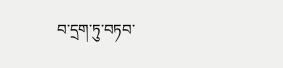བ་དྲག་ཏུ་བཏབ་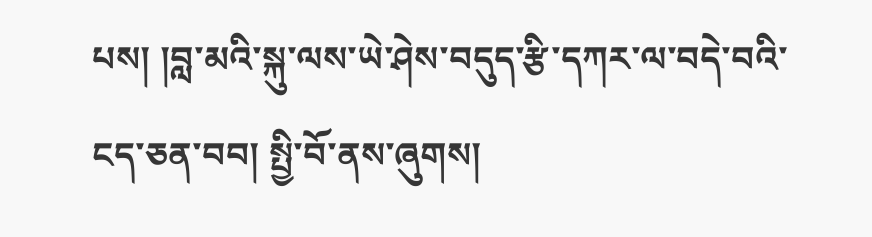པས། །བླ་མའི་སྐུ་ལས་ཡེ་ཤེས་བདུད་རྩི་དཀར་ལ་བདེ་བའི་ངད་ཅན་བབ། སྤྱི་བོ་ནས་ཞུགས།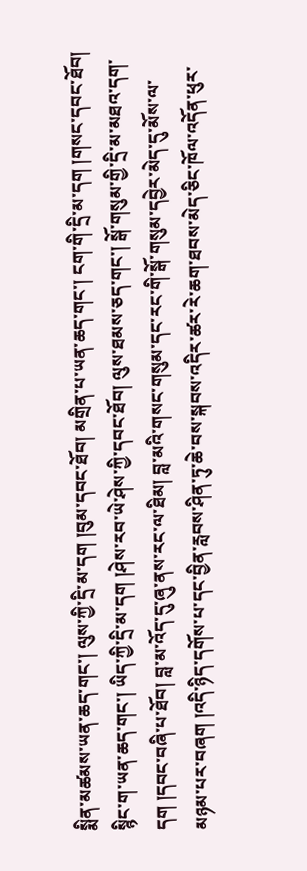སྨིན་མཚམས་ཡན་ཆད་གང་། ལུས་ཀྱི་དྲི་མ་དག །བུམ་དབང་ཐོབ། མགྲིན་པ་ཡན་ཆད་གང་། ངག་གི་དྲི་མ་དག །གསང་དབང་ཐོབ། སྙིང་ག་ཡན་ཆད་གང་། ཡིད་ཀྱི་དྲི་མ་དག །ཤེས་རབ་ཡེ་ཤེས་ཀྱི་དབང་ཐོབ། ལུས་ཐམས་ཅད་གང་། སྒོ་གསུམ་གྱི་དྲི་མ་མཐའ་དག་དག །དབང་བཞི་པ་ཐོབ། བླ་མ་འོད་དུ་ཞུ་ནས་རང་ལ་ཐིམ། བླ་མའི་གསང་གསུམ་དང་རང་གི་སྒོ་གསུམ་དབྱེར་མེད་དུ་མོས་ལ་མཉམ་པར་བཞག །འདི་ཉིད་དགོས་པ་དང་བྱིན་རླབས་ཤིན་ཏུ་ཆེ་བས་སྐབས་འདིར་ཚར་རེ་ཆག་ཐབས་མེད་ཅིང་ཁོལ་འདོན་ཕུར་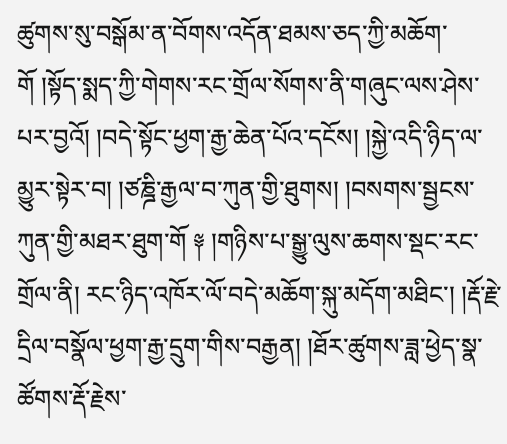ཚུགས་སུ་བསྒོམ་ན་བོགས་འདོན་ཐམས་ཅད་ཀྱི་མཆོག་གོ །སྟོད་སྨད་ཀྱི་གེགས་རང་གྲོལ་སོགས་ནི་གཞུང་ལས་ཤེས་པར་བྱའོ། །བདེ་སྟོང་ཕྱག་རྒྱ་ཆེན་པོའ་དངོས། །སྐྱེ་འདི་ཉིད་ལ་མྱུར་སྟེར་བ། །ཙཎྜི་རྒྱལ་བ་ཀུན་གྱི་ཐུགས། །བསགས་སྦྱངས་ཀུན་གྱི་མཐར་ཐུག་གོ ༈ །གཉིས་པ་སྒྱུ་ལུས་ཆགས་སྡང་རང་གྲོལ་ནི། རང་ཉིད་འཁོར་ལོ་བདེ་མཆོག་སྐུ་མདོག་མཐིང་། །རྡོ་རྗེ་དྲིལ་བསྣོལ་ཕྱག་རྒྱ་དྲུག་གིས་བརྒྱན། །ཐོར་ཚུགས་ཟླ་ཕྱེད་སྣ་ཚོགས་རྡོ་རྗེས་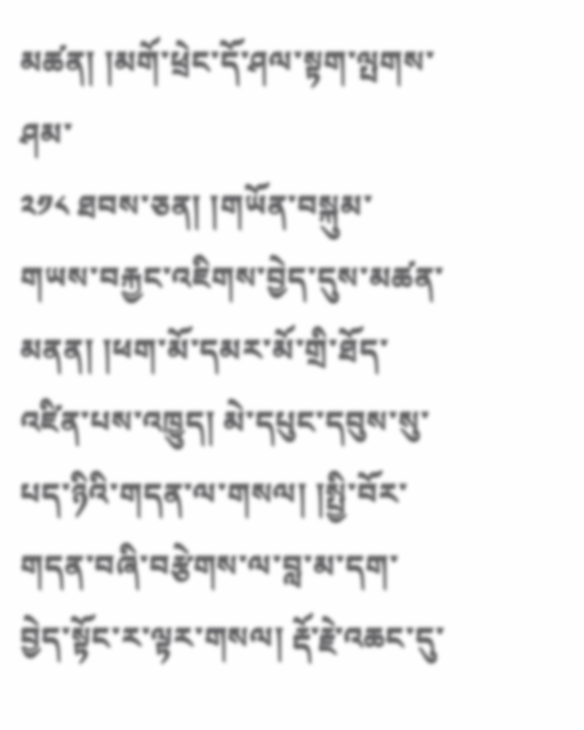མཚན། །མགོ་ཕྲེང་དོ་ཤལ་སྟག་ལྤགས་ཤམ་
༢༡༨ ཐབས་ཅན། །གཡོན་བསྐུམ་གཡས་བརྐྱང་འཇིགས་བྱེད་དུས་མཚན་མནན། །ཕག་མོ་དམར་མོ་གྲི་ཐོད་འཛིན་པས་འཁྱུད། མེ་དཔུང་དབུས་སུ་པད་ཉིའི་གདན་ལ་གསལ། །སྤྱི་བོར་གདན་བཞི་བརྩེགས་ལ་བླ་མ་དག་བྱེད་སྟོང་ར་ལྟར་གསལ། རྡོ་རྗེ་འཆང་དུ་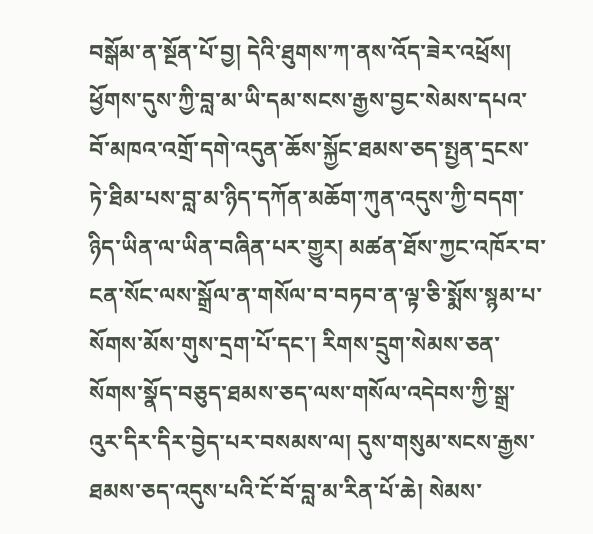བསྒོམ་ན་སྔོན་པོ་བྱ། དེའི་ཐུགས་ཀ་ནས་འོད་ཟེར་འཕྲོས། ཕྱོགས་དུས་ཀྱི་བླ་མ་ཡི་དམ་སངས་རྒྱས་བྱང་སེམས་དཔའ་བོ་མཁའ་འགྲོ་དགེ་འདུན་ཆོས་སྐྱོང་ཐམས་ཅད་སྤྱན་དྲངས་ཏེ་ཐིམ་པས་བླ་མ་ཉིད་དཀོན་མཆོག་ཀུན་འདུས་ཀྱི་བདག་ཉིད་ཡིན་ལ་ཡིན་བཞིན་པར་གྱུར། མཚན་ཐོས་ཀྱང་འཁོར་བ་ངན་སོང་ལས་སྒྲོལ་ན་གསོལ་བ་བཏབ་ན་ལྟ་ཅི་སྨོས་སྙམ་པ་སོགས་མོས་གུས་དྲག་པོ་དང་། རིགས་དྲུག་སེམས་ཅན་སོགས་སྣོད་བཅུད་ཐམས་ཅད་ལས་གསོལ་འདེབས་ཀྱི་སྒྲ་འུར་དིར་དིར་བྱེད་པར་བསམས་ལ། དུས་གསུམ་སངས་རྒྱས་ཐམས་ཅད་འདུས་པའི་ངོ་བོ་བླ་མ་རིན་པོ་ཆེ། སེམས་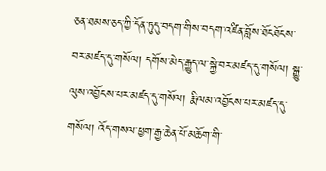ཅན་ཐམས་ཅད་ཀྱི་དོན་ཏུདུ་བདག་གིས་བདག་འཛིན་བློས་ཐོངཐོངས་བར་མཛད་དུ་གསོལ། དགོས་མེད་རྒྱུད་ལ་སྐྱེ་བར་མཛད་དུ་གསོལ། སྒྱུ་ལུས་འབྱོངས་པར་མཛད་དུ་གསོལ། རྨི་ལམ་འབྱོངས་པར་མཛད་དུ་གསོལ། འོད་གསལ་ཕྱག་རྒྱ་ཆེན་པོ་མཆོག་གི་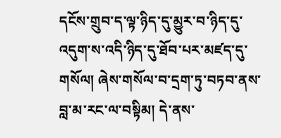དངོས་གྲུབ་ད་ལྟ་ཉིད་དུ་མྱུར་བ་ཉིད་དུ་འདུག་ས་འདི་ཉིད་དུ་ཐོབ་པར་མཛད་དུ་གསོལ། ཞེས་གསོལ་བ་དྲག་ཏུ་བཏབ་ནས་བླ་མ་རང་ལ་བསྟིམ། དེ་ནས་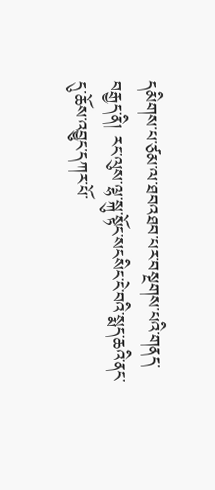དམིགས་པ་ཙམ་ལ་ཐབའཐབ་པར་བསྔགས་པའི་གནད་བརྒྱད་ནི། རང་ལུས་ལྷ་སྐུ་སྟོང་སངསིང་ངེ་བའི་སྨད་ཆའི་ནང་དུ་ཆོས་འབྱུང་དཀར་པོ་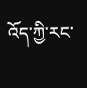འོད་ཀྱི་རང་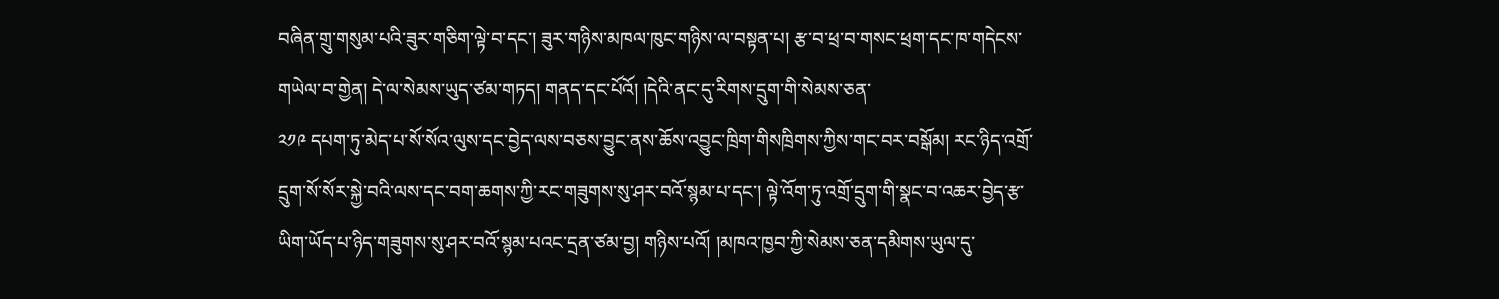བཞིན་གྲུ་གསུམ་པའི་ཟུར་གཅིག་ལྟེ་བ་དང་། ཟུར་གཉིས་མཁལ་ཁུང་གཉིས་ལ་བསྟན་པ། རྩ་བ་ཕྲ་བ་གསང་ཕྲག་དང་ཁ་གདེངས་གཡེལ་བ་གྱེན། དེ་ལ་སེམས་ཡུད་ཙམ་གཏད། གནད་དང་པོའོ། །དེའི་ནང་དུ་རིགས་དྲུག་གི་སེམས་ཅན་
༢༡༩ དཔག་ཏུ་མེད་པ་སོ་སོའ་ལུས་དང་བྱེད་ལས་བཅས་བྱུང་ནས་ཆོས་འབྱུང་ཁྲིག་གིསཁྲིགས་ཀྱིས་གང་བར་བསྒོམ། རང་ཉིད་འགྲོ་དྲུག་སོ་སོར་སྐྱེ་བའི་ལས་དང་བག་ཆགས་ཀྱི་རང་གཟུགས་སུ་ཤར་བའོ་སྙམ་པ་དང་། ལྟེ་འོག་ཏུ་འགྲོ་དྲུག་གི་སྣང་བ་འཆར་བྱེད་རྩ་ཡིག་ཡོད་པ་ཉིད་གཟུགས་སུ་ཤར་བའོ་སྙམ་པའང་དྲན་ཙམ་བྱ། གཉིས་པའོ། །མཁའ་ཁྱབ་ཀྱི་སེམས་ཅན་དམིགས་ཡུལ་དུ་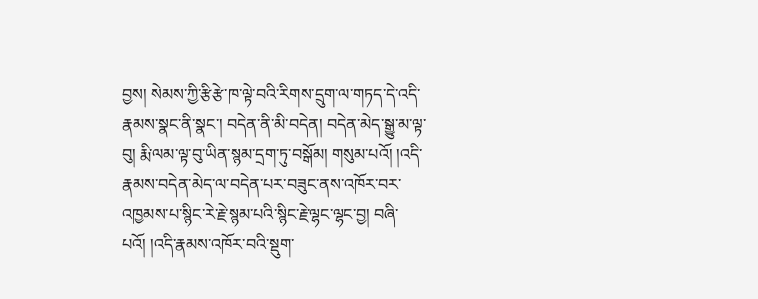བྱས། སེམས་ཀྱི་རྩིརྩེ་ཁ་ལྟེ་བའི་རིགས་དྲུག་ལ་གཏད་དེ་འདི་རྣམས་སྣང་ནི་སྣང་། བདེན་ནི་མི་བདེན། བདེན་མེད་སྒྱུ་མ་ལྟ་བུ། རྨི་ལམ་ལྟ་བུ་ཡིན་སྙམ་དྲག་ཏུ་བསྒོམ། གསུམ་པའོ། །འདི་རྣམས་བདེན་མེད་ལ་བདེན་པར་བཟུང་ནས་འཁོར་བར་འཁྱམས་པ་སྙིང་རེ་རྗེ་སྙམ་པའི་སྙིང་རྗེ་ལྷང་ལྷང་བྱ། བཞི་པའོ། །འདི་རྣམས་འཁོར་བའི་སྡུག་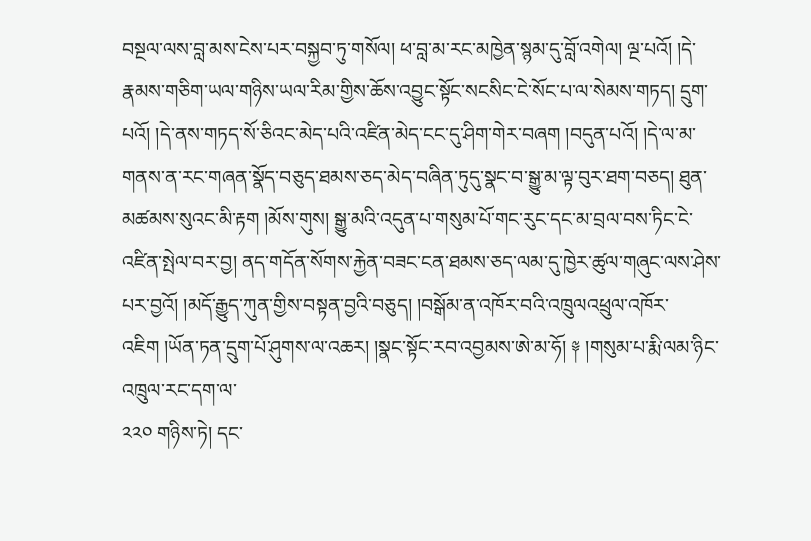བསྔལ་ལས་བླ་མས་ངེས་པར་བསྐྱབ་ཏུ་གསོལ། ཕ་བླ་མ་རང་མཁྱེན་སྙམ་དུ་བློ་འགེལ། ལྔ་པའོ། །དེ་རྣམས་གཅིག་ཡལ་གཉིས་ཡལ་རིམ་གྱིས་ཆོས་འབྱུང་སྟོང་སངསིང་ངེ་སོང་པ་ལ་སེམས་གཏད། དྲུག་པའོ། །དེ་ནས་གཏད་སོ་ཅིའང་མེད་པའི་འཛིན་མེད་ངང་དུ་ཤིག་གེར་བཞག །བདུན་པའོ། །དེ་ལ་མ་གནས་ན་རང་གཞན་སྣོད་བཅུད་ཐམས་ཅད་མེད་བཞིན་ཏུདུ་སྣང་བ་སྒྱུ་མ་ལྟ་བུར་ཐག་བཅད། ཐུན་མཚམས་སུའང་མི་རྟག །མོས་གུས། སྒྱུ་མའི་འདུན་པ་གསུམ་པོ་གང་རུང་དང་མ་བྲལ་བས་ཏིང་ངེ་འཛིན་སྤེལ་བར་བྱ། ནད་གདོན་སོགས་རྐྱེན་བཟང་ངན་ཐམས་ཅད་ལམ་དུ་ཁྱེར་ཚུལ་གཞུང་ལས་ཤེས་པར་བྱའོ། །མདོ་རྒྱུད་ཀུན་གྱིས་བསྟན་བྱའི་བཅུད། །བསྒོམ་ན་འཁོར་བའི་འཁྲུལའཕྲུལ་འཁོར་འཇིག །ཡོན་ཏན་དྲུག་པོ་ཤུགས་ལ་འཆར། །སྣང་སྟོང་རབ་འབྱམས་ཨེ་མ་ཧོ། ༈ །གསུམ་པ་རྨི་ལམ་ཉིང་འཁྲུལ་རང་དག་ལ་
༢༢༠ གཉིས་ཏེ། དང་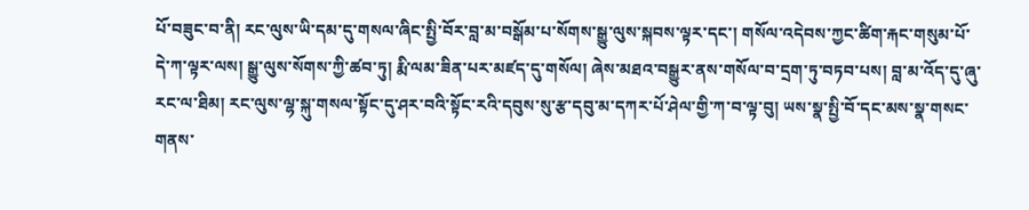པོ་བཟུང་བ་ནི། རང་ལུས་ཡི་དམ་དུ་གསལ་ཞིང་སྤྱི་བོར་བླ་མ་བསྒོམ་པ་སོགས་སྒྱུ་ལུས་སྐབས་ལྟར་དང་། གསོལ་འདེབས་ཀྱང་ཚིག་རྐང་གསུམ་པོ་དེ་ཀ་ལྟར་ལས། སྒྱུ་ལུས་སོགས་ཀྱི་ཚབ་ཏུ། རྨི་ལམ་ཟིན་པར་མཛད་དུ་གསོལ། ཞེས་མཐའ་བསྒྱུར་ནས་གསོལ་བ་དྲག་ཏུ་བཏབ་པས། བླ་མ་འོད་དུ་ཞུ་རང་ལ་ཐིམ། རང་ལུས་ལྷ་སྐུ་གསལ་སྟོང་དུ་ཤར་བའི་སྟོང་རའི་དབུས་སུ་རྩ་དབུ་མ་དཀར་པོ་ཤེལ་གྱི་ཀ་བ་ལྟ་བུ། ཡས་སྣ་སྤྱི་བོ་དང་མས་སྣ་གསང་གནས་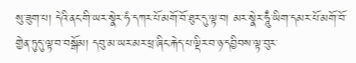སུ་ཟུག་པ། དེའི་ནང་གི་ཡར་སྣེར་ཧཾ་དཀར་པོ་མགོ་བོ་ཐུར་དུ་ལྟ་བ། མར་སྣེར་ཧཱུྃ་ཡིག་དམར་པོ་མགོ་བོ་གྱེན་ཏུདུ་ལྟ་བ་བསྒོམ། དབུ་མ་ཡར་མར་ཕྲ་ཞིང་རྐེད་པ་ལྡིར་བ་ཉ་དབྱིབས་ལྟ་བུར་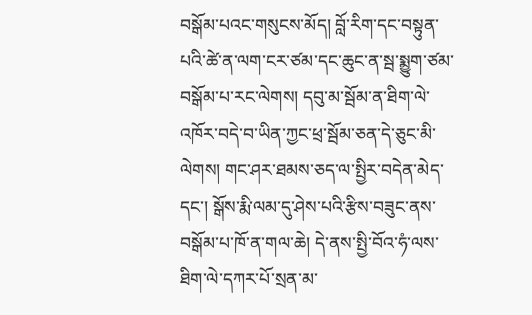བསྒོམ་པའང་གསུངས་མོད། བློ་རིག་དང་བསྟུན་པའི་ཚེ་ན་ལག་ངར་ཙམ་དང་ཆུང་ན་སྦ་སྨྱུག་ཙམ་བསྒོམ་པ་རང་ལེགས། དབུ་མ་སྦོམ་ན་ཐིག་ལེ་འཁོར་བདེ་བ་ཡིན་ཀྱང་ཕྲ་སྦོམ་ཅན་དེ་ཅུང་མི་ལེགས། གང་ཤར་ཐམས་ཅད་ལ་སྤྱིར་བདེན་མེད་དང་། སྒོས་རྨི་ལམ་དུ་ཤེས་པའི་རྩིས་བཟུང་ནས་བསྒོམ་པ་ཁོ་ན་གལ་ཆེ། དེ་ནས་སྤྱི་བོའ་ཧཾ་ལས་ཐིག་ལེ་དཀར་པོ་སྲན་མ་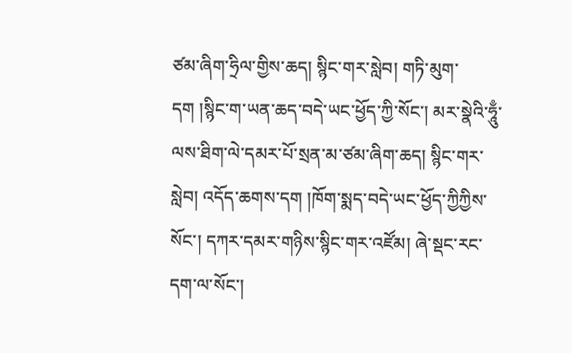ཙམ་ཞིག་ཧྲིལ་གྱིས་ཆད། སྙིང་གར་སླེབ། གཏི་མུག་དག །སྙིང་ག་ཡན་ཆད་བདེ་ཡང་ཕྱོད་ཀྱི་སོང་། མར་སྣེའི་ཧཱུྃ་ལས་ཐིག་ལེ་དམར་པོ་སྲན་མ་ཙམ་ཞིག་ཆད། སྙིང་གར་སླེབ། འདོད་ཆགས་དག །ཁོག་སྨད་བདེ་ཡང་ཕྱོད་ཀྱིཀྱིས་སོང་། དཀར་དམར་གཉིས་སྙིང་གར་འཛོམ། ཞེ་སྡང་རང་དག་ལ་སོང་།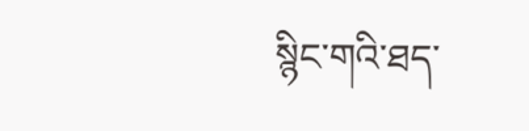སྙིང་གའི་ཐད་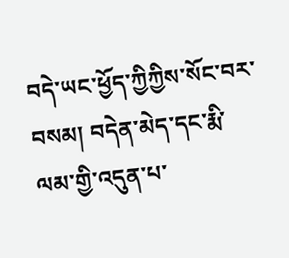བདེ་ཡང་ཕྱོད་ཀྱིཀྱིས་སོང་བར་བསམ། བདེན་མེད་དང་རྨི་ལམ་གྱི་འདུན་པ་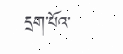དྲག་པོའ་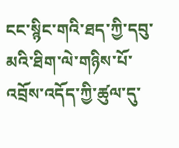ངང་སྙིང་གའི་ཐད་ཀྱི་དབུ་མའི་ཐིག་ལེ་གཉིས་པོ་འབྲོས་འདོད་ཀྱི་ཚུལ་དུ་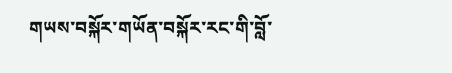གཡས་བསྐོར་གཡོན་བསྐོར་རང་གི་བློ་